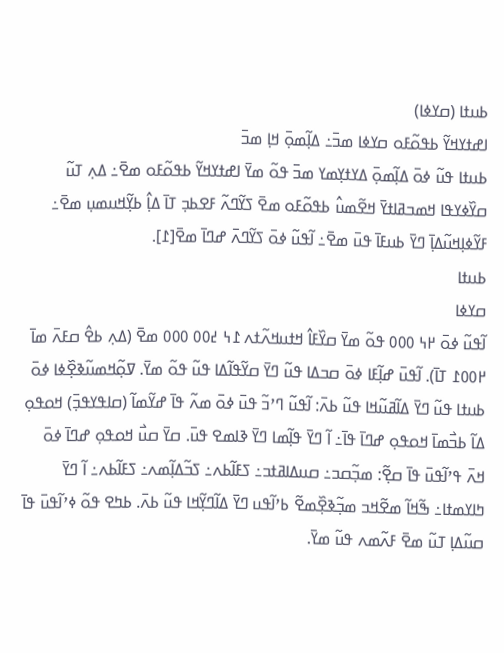ߕߎߙߊ (ߛߌߦߊ)
ߊߝߙߌߞߌ߬ ߕߟߋ߬ߓߋ ߛߌߦߊ ߘߏ߫߸ ߡߊ߲߬ߘߋ߲߫ ߞߊ߲ ߘߏ߫
ߕߎߙߊ ߟߎ߬ ߦߋ߫ ߡߊ߲߬ߘߋ߲߫ ߡߌߙߌ߲ߘߌ ߘߏ߫ ߟߋ߬ ߘߌ߫ ߊߝߙߌߞߌ߬ ߕߟߋ߬ߓߋ ߘߐ߫߸ ߡߍ߲ ߠߎ߬ ߛߌ߰ߦߌߟߊ ߞߘߏߥߊߙߌ߫ ߞߐ߬ߘߎ߮ ߕߟߋ߬ߓߋ ߘߐ߫ ߖߌ߬ߣߍ߬ ߓߐߕߏ߲ ߠߊ߫ ߡߊ߲߮ ߕߌ߲߬ߞߎߘߎ߲ ߘߐ߫߸ ߓߌ߬ߦߊ߲ߞߎ߬ߡߊ߲߫ ߣߌ߫ ߕߎߓߊ߫ ߟߎ߫ ߘߐ߫߸ ߊ߬ߟߎ߬ ߦߋ߫ ߖߌ߬ߣߍ߫ ߝߣߊ߫ ߘߐ߫[߁].
ߕߎߙߊ
ߛߌߦߊ
ߊ߬ߟߎ߬ ߦߋ߫ ߂߆ ߀߀߀ ߟߋ߬ ߘߌ߫ ߛߌ߰ߓߊ߮ ߞߙߎߞߍ߬ߙߍ ߁߆ ߄߀߀ ߀߀߀ ߘߐ߫ (ߡߍ߲ ߕߐ߮ ߛߓߍ߫ ߘߊ߫ ߂߀߀߁ ߠߊ߫). ߊ߬ߟߎ߫ ߝߊ߲߬ߓߊ ߦߋ߫ ߛߏߡߊ ߟߎ߬ ߣߌ߫ ߛߌ߬ߟߊ߬ߡߊ ߟߎ߬ ߟߋ߬ ߘߌ߫. ߜߋ߲߬ߞߘߎ߬ߢߐ߲߰ߦߊ ߦߋ߫ ߕߎߙߊ ߟߎ߬ ߣߌ߫ ߡߊ߬ߥߎ߬ߞߊ ߟߎ߬ ߕߍ߫: ߊ߬ߟߎ߬ ߣߴߏ߬ ߟߎ߫ ߦߋ߫ ߘߍ߬ ߟߊ߫ ߝߌ߬ߘߊ߬ (ߛߊߟߌߟߏ߲߫) ߞߋߟߋ߲ ߡߊ߬ ߕߏ߯ߘߊ߫ ߞߋߟߋ߲ ߝߣߊ߫ ߟߊ߫߸ ߊ߬ ߣߌ߫ ߟߊ߲߬ߘߊ ߣߌ߫ ߢߊߘߐ ߟߎ߫. ߛߌ߫ ߛߎ߯ ߞߋߟߋ߲ ߝߣߊ߫ ߦߋ߫ ߞߍ߫ ߟߴߊ߬ߟߎ߫ ߟߊ߫ ߛߐ߲߬: ߘߏ߲߬ߛߏ߸ ߛߎߡߊߥߙߏ߸ ߖߓߊ߬ߕߍ߸ ߖߏ߬ߡߊ߲߬ߘߍ߸ ߖߓߊ߬ߕߍ߸ ߊ߬ ߣߌ߫ ߤߊߌߘߙߊ߸ ߒ߬ߞߊ߬ ߘߐ߬ߞߏ ߘߏ߲߬ߢߐ߲߰ߘߐ߬ ߕߴߊ߬ߟߎ ߣߌ߫ ߡߊ߬ߣߌ߲߬ߞߊ ߟߎ߬ ߕߍ߫. ߕߤߐ ߟߋ߬ ߦߴߊ߬ߟߎ߫ ߟߊ߫ ߛߎ߬ߡߊ߲ ߠߎ߬ ߘߐ߫ ߓߍ߬ߘߍ ߟߎ߬ ߘߌ߫.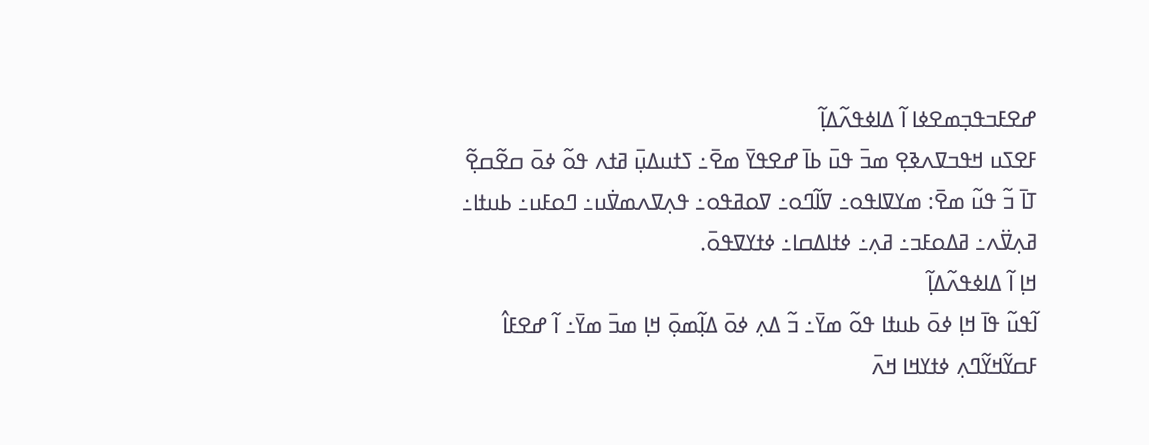ߝߐߓߏߟߏ߲ߘߐߦߊ ߊ߬ ߡߊߦߟߍ߬ߡߊ߲߬
ߓߐߖߎ ߞߟߏߜߍߢߐ߲ ߘߏ߫ ߟߎ߫ ߕߊ߫ ߝߐߟߌ߫ ߘߐ߫߸ ߖߙߎߡߎ߲߫ ߥߙߍ ߟߋ߬ ߦߋ߫ ߛߐ߬ߛߐ߲߬ ߠߊ߫ ߏ߬ ߟߎ߬ ߘߐ߫: ߘߌߜߊߟߋ߸ ߜߊ߬ߣߋ߸ ߜߋߥߟߋ߸ ߟߍ߲ߜߍߘߜ߭ߎ߸ ߣߋߓߎ߸ ߕߎߙߊ߸ ߥߍ߲ߜ߳ߍ߸ ߥߡߋߓߏ߸ ߥߍ߲߸ ߦߙߊߡߛߊ߸ ߦߙߌߜߟߋ߫.
ߞߊ߲ ߊ߬ ߡߊߦߟߍ߬ߡߊ߲߬
ߊ߬ߟߎ߬ ߟߊ߫ ߞߊ߲ ߦߋ߫ ߕߎߙߊ ߟߋ߬ ߘߌ߫߸ ߏ߬ ߡߍ߲ ߦߋ߫ ߡߊ߲߬ߘߋ߲߫ ߞߊ߲ ߘߏ߫ ߘߌ߫߸ ߊ߬ ߝߐߓߊ߮ ߓߛߌ߬ߞߌ߬ߣߍ߲ ߦߙߌߞߊ ߞߍ߫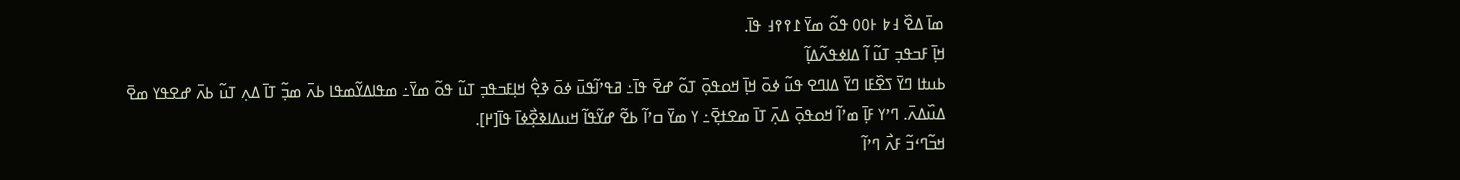ߘߊ߫ ߡߐ߰ ߃߈ ߅߀߀ ߟߋ߬ ߘߌ߫ ߁߉߉߃ ߟߊ߫.
ߞߊ߲߫ ߓߏߟߏ߲ ߠߎ߬ ߊ߬ ߡߊߦߟߍ߬ߡߊ߲߬
ߕߎߙߊ ߣߌ߫ ߖߐ߰ߓߊ ߣߌ߫ ߡߊߣߐ ߟߎ߬ ߦߋ߫ ߞߊ߲߫ ߞߋߟߋ߲߫ ߠߋ߬ ߝߐ߫ ߟߊ߫߸ ߥߟߴߊ߬ߟߎ߫ ߦߋ߫ ߢߐ߲߮ ߞߊ߲ߓߏߟߏ߲ ߠߎ߬ ߟߋ߬ ߘߌ߫߸ ߘߟߊߡߌ߬ߘߟߊ ߕߍ߫ ߘߏ߲߬ ߠߊ߫ ߡߍ߲ ߠߎ߬ ߕߍ߫ ߝߐߟߌ ߘߐ߫ ߡߎ߰ߡߍ߫. ߣߴߌ ߓߊ߲߫ ߘߴߊ߬ ߞߋߟߋ߲߫ ߡߍ߲߫ ߠߊ߫ ߘߐߙߐ߲߫߸ ߌ ߘߌ߫ ߛߴߊ߬ ߕߐ߬ ߝߌ߬ߟߊ߬ ߞߎߡߊߢߐ߲߯ߦߊ߫ ߟߊ߫[߂].
ߞߏ߬ߣߵߏ߬ ߓߍ߯ ߣߴߊ߬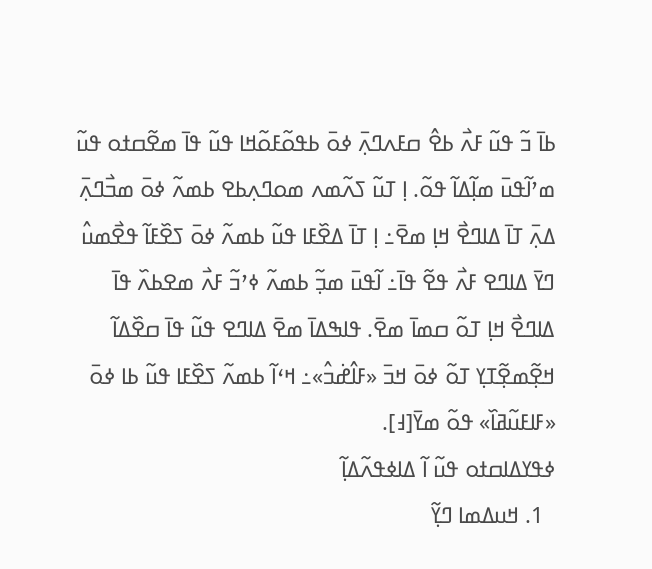ߕߊ߫ ߏ߬ ߟߎ߬ ߓߍ߯ ߕߐ߮ ߛߓߍߣߍ߲߫ ߦߋ߫ ߕߟߋ߬ߓߋ߬ߞߊ ߟߎ߬ ߟߊ߫ ߘߐ߬ߛߙߋ ߟߎ߬ ߘߴߊ߬ߟߎ߫ ߘߊ߲߬ߡߊ߬ ߟߋ߬. ߊ߲ ߠߎ߬ ߖߍ߬ߘߍ ߘߋߣߍ߲ߕߐ ߕߘߍ߬ ߦߋ߫ ߘߏ߯ߣߍ߲߫ ߡߍ߲߫ ߠߊ߫ ߡߊߣߐ߯ ߞߊ߲ ߘߐ߫߸ ߊ߲ ߠߊ߫ ߡߐ߰ߓߊ ߟߎ߬ ߕߘߍ߬ ߦߋ߫ ߖߐ߰ߓߊ߬ ߟߐ߯ߘߎ߮ ߣߌ߫ ߡߊߣߐ ߓߍ߯ ߟߐ߬ ߟߊ߫߸ ߊ߬ߟߎ߫ ߘߏ߲߬ ߕߘߍ߬ ߦߴߏ߬ ߓߍ߯ ߘߐߕߍ߰ ߟߊ߫ ߡߊߣߐ߯ ߞߊ߲ ߠߋ߬ ߛߘߊ߫ ߘߐ߫. ߟߊߒߡߊ߫ ߘߐ߫ ߡߊߣߐ ߟߎ߬ ߟߊ߫ ߛߐ߰ߡߊ߬ ߞߐ߲߬ߘߐ߲߬ߠߌ߲ ߠߋ߬ ߦߋ߫ ߞߏ߫ «ߓߊ߮ߝ߭ߏ߮»߸ ߞߵߊ߬ ߕߘߍ߬ ߖߐ߰ߓߊ ߟߎ߬ ߕߊ ߦߋ߫ «ߓߊߓߎ߬ߥߊ߰» ߟߋ߬ ߘߌ߫[߃].
ߦߟߌߡߊߛߙߋ ߟߎ߬ ߊ߬ ߡߊߦߟߍ߬ߡߊ߲߬
  1. ߞߎߡߘߊ ߣߌ߲߬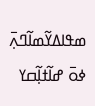ߘߟߊߡߌ߬ߘߊ߬ߣߍ߲߫ ߦߋ߫ ߝߊ߬ߙߊ߲߬ߛߌ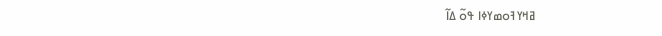ߥߞߌߔߋߘߌߦߊ ߟߋ߬ ߡߊ߬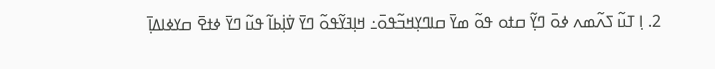2. ߊ߲ ߠߎ߬ ߖߍ߬ߘߍ ߦߋ߫ ߣߌ߲߬ ߛߙߋ ߟߋ߬ ߘߌ߫ ߛߊߣߌ߲ߞߏ߬ߟߋ߫߸ ߞߊ߲ߔߌ߬ߟߋ߬ ߣߌ߫ ߜ߭ߊ߲߭ߕߊ߬ ߟߎ߬ ߣߌ߫ ߦߙߐ߫ ߛߌߦߊߡߊ߲߫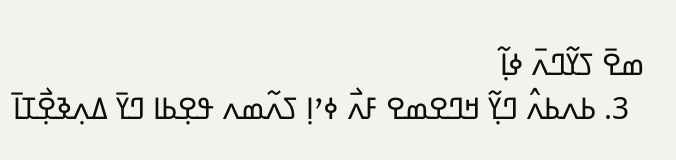ߘߐ߫ ߖߌ߬ߣߍ߫ ߦߊ߲߬
  3. ߕߍߕߍ߮ ߣߌ߲߬ ߞߣߐߘߐ ߓߍ߯ ߦߴߊ߲ ߖߍ߬ߘߍ ߟߐ߲ߕߊ ߣߌ߫ ߡߍ߲ߢߐ߲߯ߠߊ߫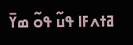ߥߙߍߓߊ ߟߎ߬ ߟߋ߬ ߘߌ߫